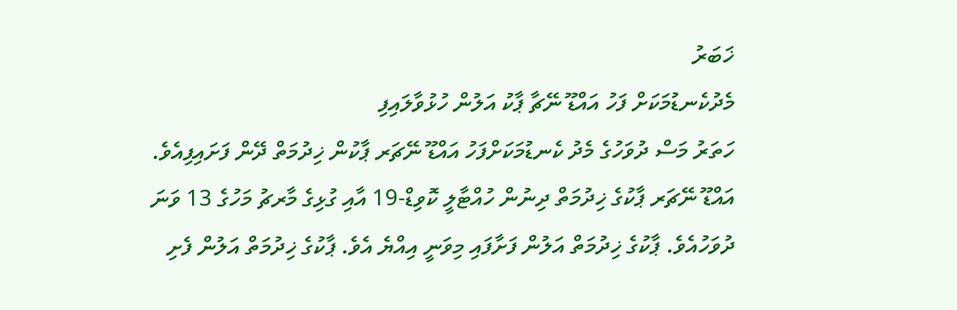ޚަބަރު
މެދުކެނޑުމަކަށް ފަހު އައްޑޫ ނޭޗާ ޕާކު އަލުން ހުޅުވާލައިފި
ހަތަރު މަސް ދުވަހުގެ މެދު ކެނޑުމަކަށްފަހު އައްޑޫ ނޭޗަރ ޕާކުން ޚިދުމަތް ދޭން ފަށައިފިއެވެ.
އައްޑޫ ނޭޗަރ ޕާކުގެ ޚިދުމަތް ދިނުން ހުއްޓާލީ ކޮވިޑް-19 އާއި ގުޅިގެ މާރޗު މަހުގެ 13 ވަނަ ދުވަހުއެވެ. ޕާކުގެ ޚިދުމަތް އަލުން ފަށާފައި މިވަނީ އިއްޔެ އެވެ. ޕާކުގެ ޚިދުމަތް އަލުން ފެށި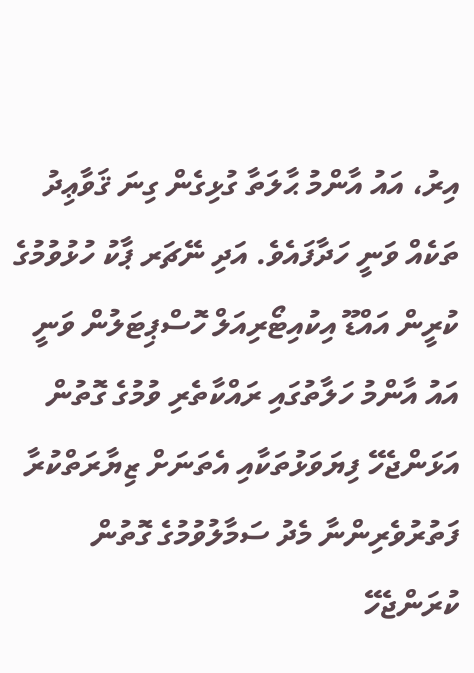އިރު، އައު އާންމު ޙާލަތާ ގުޅިގެން ގިނަ ޤަވާޢިދު ތަކެއް ވަނީ ހަދާފައެވެ. އަދި ނޭޗަރ ޕާކު ހުޅުވުމުގެ ކުރީން އައްޑޫ އިކުއިޓޯރިއަލް ހޮސްޕިޓަލުން ވަނީ އައު އާންމު ހަލާތުގައި ރައްކާތެރި ވުމުގެ ގޮތުން އަޅަންޖެހޭ ފިޔަވަޅުތަކާއި އެތަނަށް ޒިޔާރަތްކުރާ ފަތުރުވެރިންނާ މެދު ސަމާލުވުމުގެ ގޮތުން ކުރަންޖެހޭ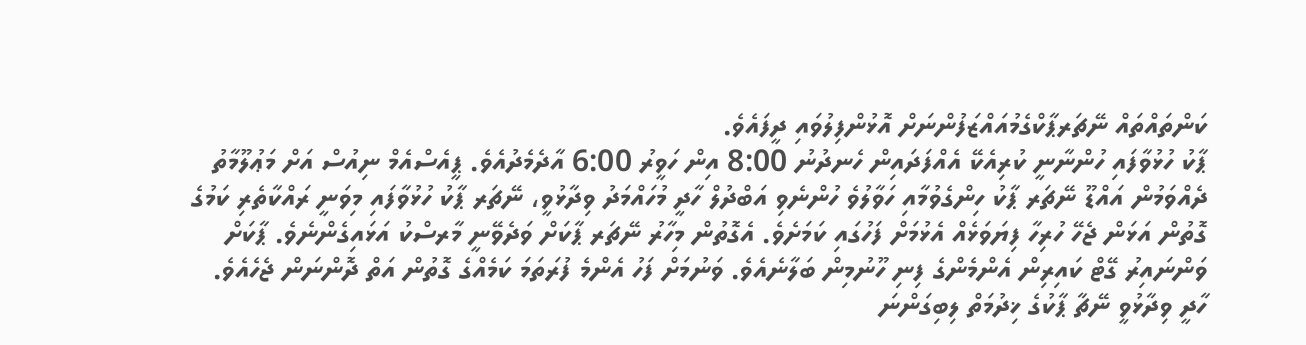ކަންތައްތައް ނޭޗަރޕާކްގެމުއައްޒަފުންނަށް އޮޅުންފިލުވައި ދީފައެވެ.
ޕާކު ހުޅުވާފައި ހުންނާނީ ކުރިއެކޭ އެއްފަދައިން ހެނދުނު 8:00 އިން ހަވީރު 6:00 އާދެމެދުއެވެ. ޕީއެސްއެމް ނިއުސް އަށް މަޢުލޫމާތު ދެއްވަމުން އައްޑޫ ނޭޗަރ ޕާކު ހިންގެވުމާއި ހަވާލުވެ ހުންނެވި އަބްދުލް ހާދީ މުހައްމަދު ވިދާޅުވީ، ނޭޗަރ ޕާކު ހުޅުވާފައި މިވަނީ ރައްކާތެރި ކަމުގެ ގޮތުން އަޅަން ޖެހޭ ހުރިހާ ފިޔަވަޅެއް އެޅުމަށް ފަހުގައި ކަމަށެވެ. އެގޮތުން މިހާރު ނޭޗަރ ޕާކަށް ވަދެވޭނީ މާރސްކު އަޅައިގެންނެވެ. ޕާކަށް ވަންނައިރު ގޭޓް ކައިރިން އެންމެންގެ ފިނި ހޫނުމިން ބަލާނެއެވެ. ވަނުމަށް ފަހު އެންމެ ފުރަތަމަ ކަމެއްގެ ގޮތުން އަތް ދޮންނަން ޖެހެއެވެ.
ހާދީ ވިދާޅުވީ ނޭޗާ ޕާކުގެ ޚިދުމަތް ލިބިގަންނަ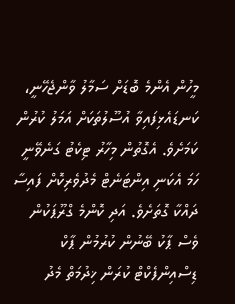މީހުން އެންމެ ބޮޑަށް ސަމާލު ވާންޖެހޭނީ، ކަނޑައެޅިފައިވާ އުސޫލުތަކަށް އަމަލު ކުރުން ކަމަށެވެ. އެގޮތުން މިހާރު ޓިކެޓު ގަނެވޭނީ ހަމަ އެކަނި އިންޓަނެޓް މެދުވެރިކޮށް ފައިސާ ދައްކާ ގޮތަށެވެ. އަދި ކޮންމެ ގްރޫޕަކުން ވެސް ޕާކު ބޭނުން ކުރުމުން ޕާކް ޑިސްއިންފެކްޓް ކުރަން ޚިދުމަތް މެދު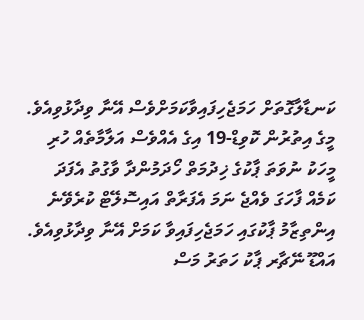ކަނޑާލާގޮތަށް ހަމަޖެހިފައިވާކަމަށްވެސް އޭނާ ވިދާޅުވިއެވެ.
މީގެ އިތުރުން ކޮވިޑް-19 އިގެ އެއްވެސް އަލާމާތެއް ހުރި މީހަކު ނުވަތަ ޕާކުގެ ޚިދުމަތް ހޯދަމުންދާ ވާގުތު އެފަދަ ކަމެއް ފާހަގަ ވެއްޖެ ނަމަ އެފަރާތް އައިސޮލޭޓް ކުރެވޭނެ އިންތިޒާމު ޕާކުގައި ހަމަޖެހިފައިވާ ކަމަށް އޭނާ ވިދާޅުވިއެވެ.
އައްޑޫ ނޭޗާރ ޕާކު ހަތަރު މަސް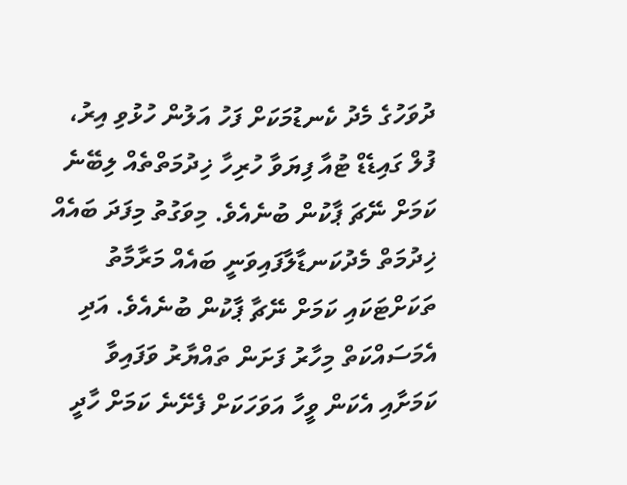ދުވަހުގެ މެދު ކެނޑުމަކަށް ފަހު އަލުން ހުޅުވި އިރު، ފުލް ގައިޑެޑް ޓުއާ ފިޔަވާ ހުރިހާ ޚިދުމަތްތެއް ލިބޭނެ ކަމަށް ނޭޗަ ޕާކުން ބުނެއެވެ. މިވަގުތު މިފަދަ ބައެއް ޚިދުމަތް މެދުކަނޑާލާފައިވަނީ ބައެއް މަރާމާތު ތަކަށްޓަކައި ކަމަށް ނޭޗާ ޕާކުން ބުނެއެވެ. އަދި އެމަސައްކަތް މިހާރު ފަށަން ތައްޔާރު ވަފައިވާ ކަމަށާއި އެކަން ވީހާ އަވަހަކަށް ފެށޭނެ ކަމަށް ހާދީ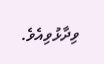ވިދާޅުވިއެވެ.